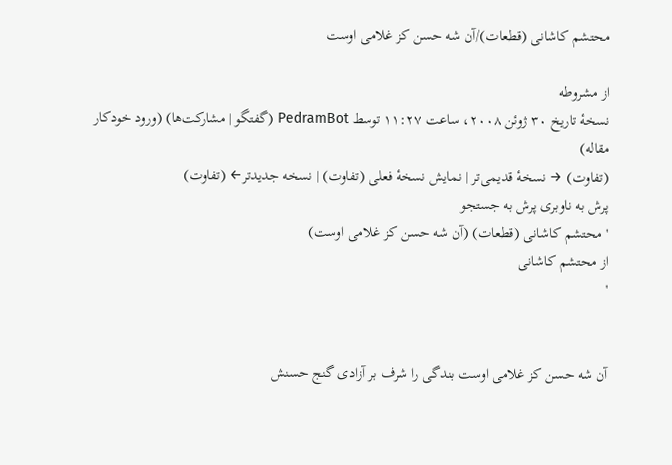محتشم کاشانی (قطعات)/آن شه حسن کز غلامی اوست

از مشروطه
نسخهٔ تاریخ ۳۰ ژوئن ۲۰۰۸، ساعت ۱۱:۲۷ توسط PedramBot (گفتگو | مشارکت‌ها) (ورود خودکار مقاله)
(تفاوت) → نسخهٔ قدیمی‌تر | نمایش نسخهٔ فعلی (تفاوت) | نسخه جدیدتر← (تفاوت)
پرش به ناوبری پرش به جستجو
' محتشم کاشانی (قطعات) (آن شه حسن کز غلامی اوست)
از محتشم کاشانی
'


آن شه حسن کز غلامی اوست بندگی را شرف بر آزادی گنج حسنش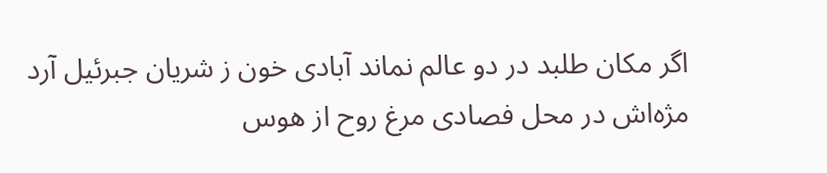اگر مکان طلبد در دو عالم نماند آبادی خون ز شریان جبرئیل آرد مژه‌اش در محل فصادی مرغ روح از هوس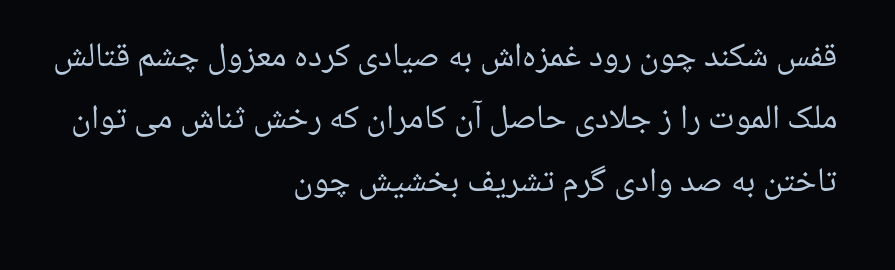قفس شکند چون رود غمزه‌اش به صیادی کرده معزول چشم قتالش ملک الموت را ز جلادی حاصل آن کامران که رخش ثناش می توان تاختن به صد وادی گرم تشریف بخشیش چون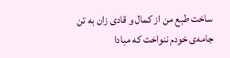ساخت طبع من از کمال و قادی زان به تن جامه‌ی خودم ننواخت که مبادا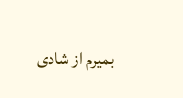بمیرم از شادی